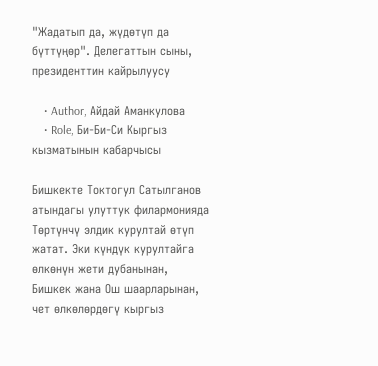"Жадатып да, жүдөтүп да бүттүңөр". Делегаттын сыны, президенттин кайрылуусу

    • Author, Айдай Аманкулова
    • Role, Би-Би-Си Кыргыз кызматынын кабарчысы

Бишкекте Токтогул Сатылганов атындагы улуттук филармонияда Төртүнчү элдик курултай өтүп жатат. Эки күндүк курултайга өлкөнүн жети дубанынан, Бишкек жана Ош шаарларынан, чет өлкөлөрдөгү кыргыз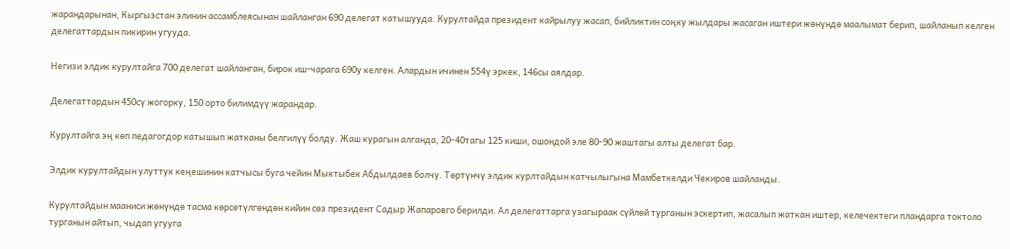жарандарынан, Кыргызстан элинин ассамблеясынан шайланган 690 делегат катышууда. Курултайда президент кайрылуу жасап, бийликтин соңку жылдары жасаган иштери жөнүндө маалымат берип, шайланып келген делегаттардын пикирин угууда.

Негизи элдик курултайга 700 делегат шайланган, бирок иш-чарага 690у келген. Алардын ичинен 554ү эркек, 146сы аялдар.

Делегаттардын 450сү жогорку, 150 орто билимдүү жарандар.

Курултайга эң көп педагогдор катышып жатканы белгилүү болду. Жаш курагын алганда, 20-40тагы 125 киши, ошондой эле 80-90 жаштагы алты делегат бар.

Элдик курултайдын улуттук кеңешинин катчысы буга чейин Мыктыбек Абдылдаев болчу. Төртүнчү элдик курлтайдын катчылыгына Мамбеткелди Чекиров шайланды.

Курултайдын мааниси жөнүндө тасма көрсөтүлгөндөн кийин сөз президент Садыр Жапаровго берилди. Ал делегаттарга узагыраак сүйлөй турганын эскертип, жасалып жаткан иштер, келечектеги пландарга токтоло турганын айтып, чыдап угууга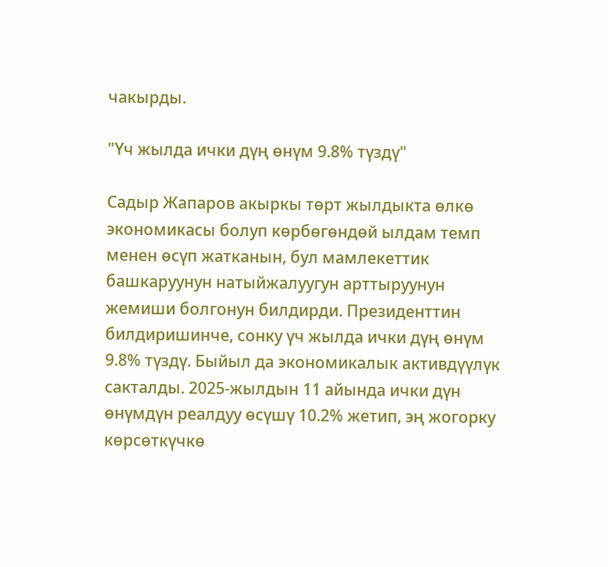чакырды.

"Үч жылда ички дүң өнүм 9.8% түздү"

Садыр Жапаров акыркы төрт жылдыкта өлкө экономикасы болуп көрбөгөндөй ылдам темп менен өсүп жатканын, бул мамлекеттик башкаруунун натыйжалуугун арттыруунун жемиши болгонун билдирди. Президенттин билдиришинче, сонку үч жылда ички дүң өнүм 9.8% түздү. Быйыл да экономикалык активдүүлүк сакталды. 2025-жылдын 11 айында ички дүн өнүмдүн реалдуу өсүшү 10.2% жетип, эң жогорку көрсөткүчкө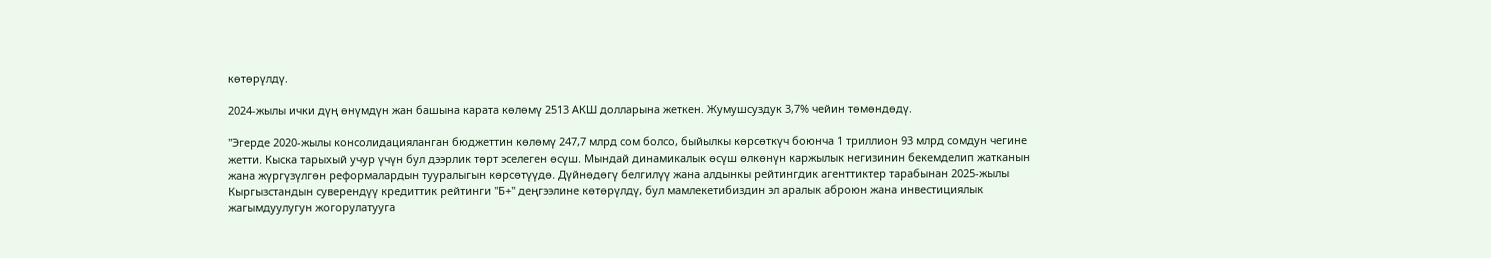көтөрүлдү.

2024-жылы ички дүң өнүмдүн жан башына карата көлөмү 2513 АКШ долларына жеткен. Жумушсуздук 3,7% чейин төмөндөдү.

"Эгерде 2020-жылы консолидацияланган бюджеттин көлөмү 247,7 млрд сом болсо, быйылкы көрсөткүч боюнча 1 триллион 93 млрд сомдун чегине жетти. Кыска тарыхый учур үчүн бул дээрлик төрт эселеген өсүш. Мындай динамикалык өсүш өлкөнүн каржылык негизинин бекемделип жатканын жана жүргүзүлгөн реформалардын тууралыгын көрсөтүүдө. Дүйнөдөгү белгилүү жана алдынкы рейтингдик агенттиктер тарабынан 2025-жылы Кыргызстандын суверендүү кредиттик рейтинги "Б+" деңгээлине көтөрүлдү, бул мамлекетибиздин эл аралык аброюн жана инвестициялык жагымдуулугун жогорулатууга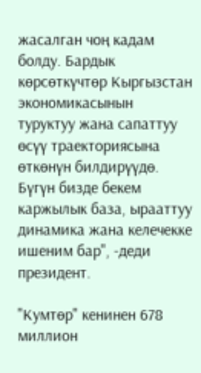жасалган чоң кадам болду. Бардык көрсөткүчтөр Кыргызстан экономикасынын туруктуу жана сапаттуу өсүү траекториясына өткөнүн билдирүүдө. Бүгүн бизде бекем каржылык база, ырааттуу динамика жана келечекке ишеним бар", -деди президент.

"Кумтөр" кенинен 678 миллион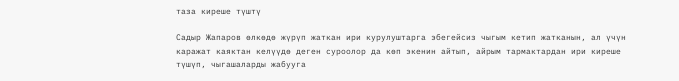таза киреше түштү

Садыр Жапаров өлкөдө жүрүп жаткан ири курулуштарга эбегейсиз чыгым кетип жатканын, ал үчүн каражат каяктан келүүдө деген суроолор да көп экенин айтып, айрым тармактардан ири киреше түшүп, чыгашаларды жабууга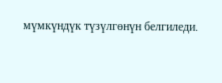мүмкүндүк түзүлгөнүн белгиледи.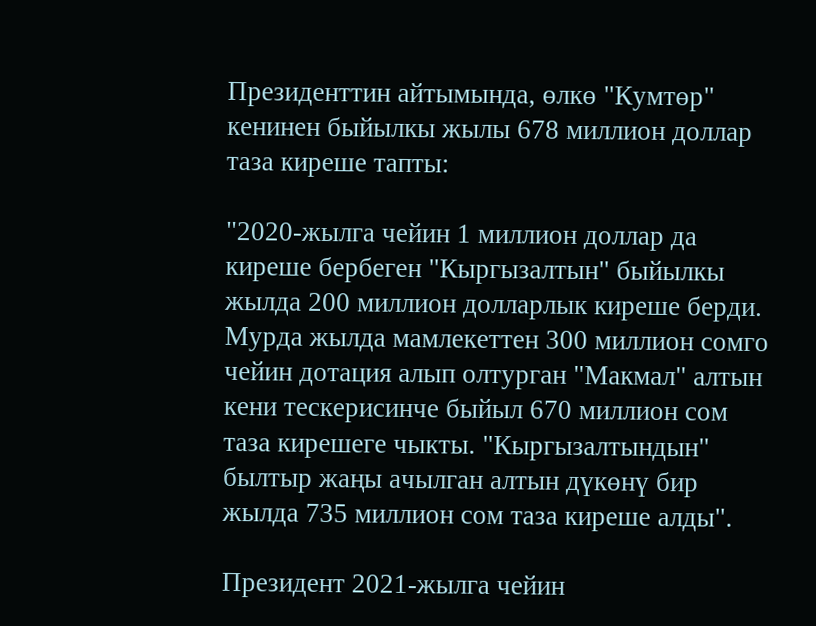Президенттин айтымында, өлкө "Кумтөр" кенинен быйылкы жылы 678 миллион доллар таза киреше тапты:

"2020-жылга чейин 1 миллион доллар да киреше бербеген "Кыргызалтын" быйылкы жылда 200 миллион долларлык киреше берди. Мурда жылда мамлекеттен 300 миллион сомго чейин дотация алып олтурган "Макмал" алтын кени тескерисинче быйыл 670 миллион сом таза кирешеге чыкты. "Кыргызалтындын" былтыр жаңы ачылган алтын дүкөнү бир жылда 735 миллион сом таза киреше алды".

Президент 2021-жылга чейин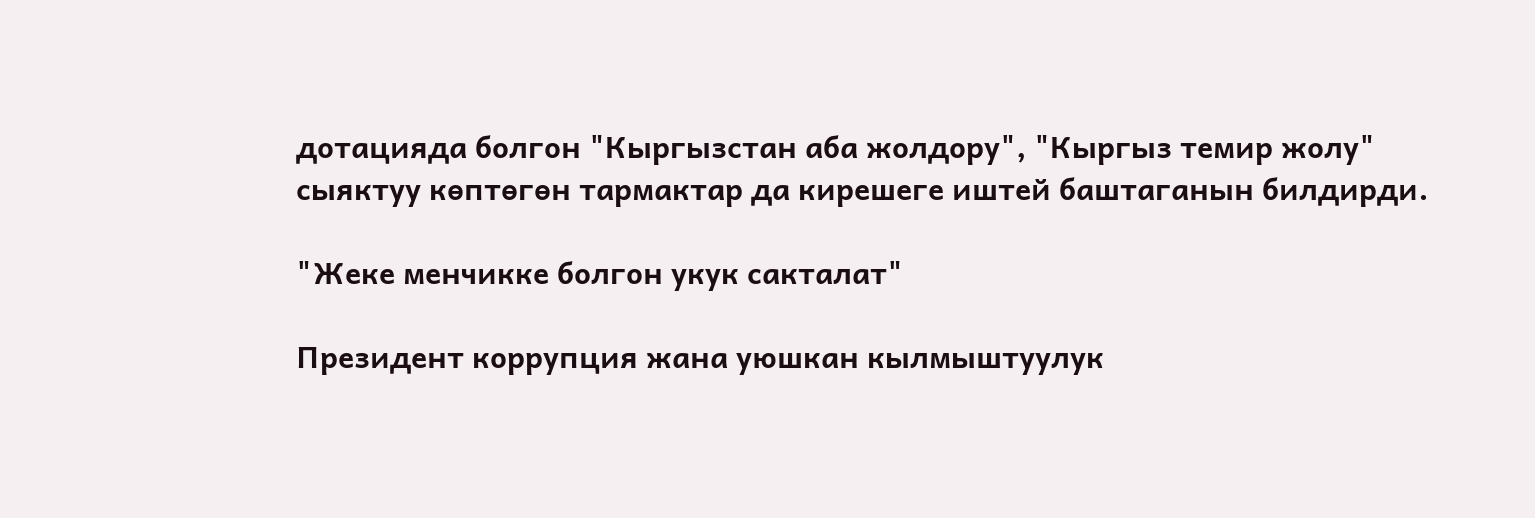дотацияда болгон "Кыргызстан аба жолдору", "Кыргыз темир жолу" сыяктуу көптөгөн тармактар да кирешеге иштей баштаганын билдирди.

"Жеке менчикке болгон укук сакталат"

Президент коррупция жана уюшкан кылмыштуулук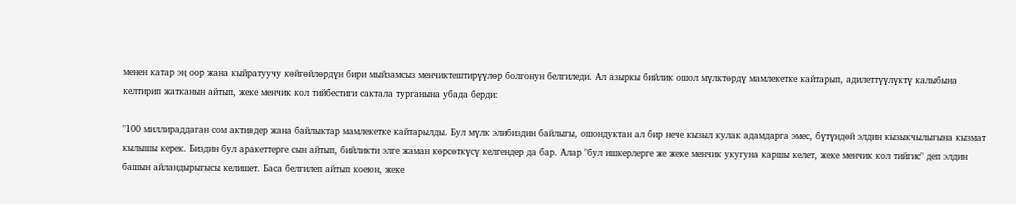менен катар эң оор жана кыйратуучу көйгөйлөрдүн бири мыйзамсыз менчиктештирүүлөр болгонун белгиледи. Ал азыркы бийлик ошол мүлктөрдү мамлекетке кайтарып, адилеттүүлүктү калыбына келтирип жатканын айтып, жеке менчик кол тийбестиги сактала турганына убада берди:

"100 миллираддаган сом активдер жана байлыктар мамлекетке кайтарылды. Бул мүлк элибиздин байлыгы, ошондуктан ал бир нече кызыл кулак адамдарга эмес, бүтүндөй элдин кызыкчылыгына кызмат кылышы керек. Биздин бул аракеттерге сын айтып, бийликти элге жаман көрсөткүсү келгендер да бар. Алар "бул ишкерлерге же жеке менчик укугуна каршы келет, жеке менчик кол тийгис" деп элдин башын айландырыгысы келишет. Баса белгилеп айтып коеюн, жеке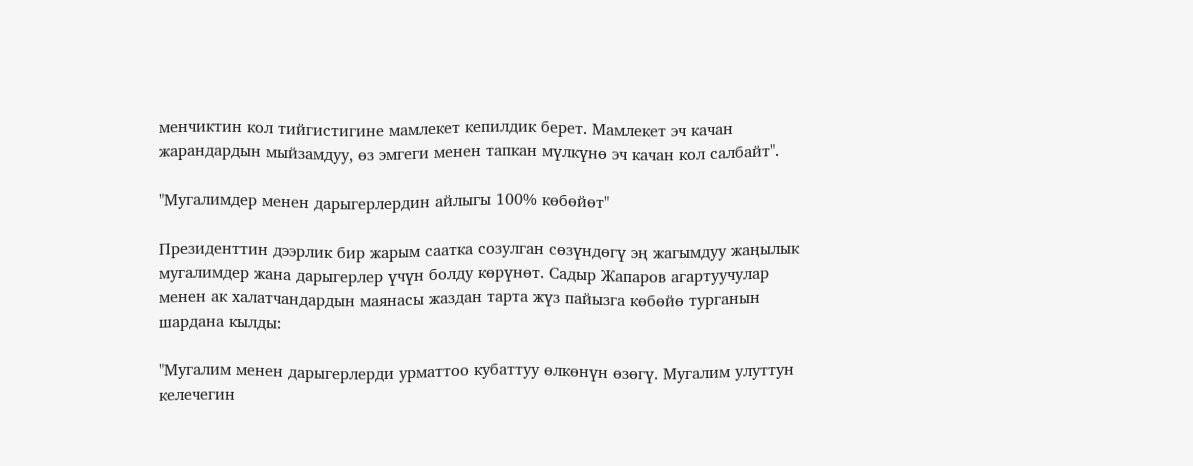менчиктин кол тийгистигине мамлекет кепилдик берет. Мамлекет эч качан жарандардын мыйзамдуу, өз эмгеги менен тапкан мүлкүнө эч качан кол салбайт".

"Мугалимдер менен дарыгерлердин айлыгы 100% көбөйөт"

Президенттин дээрлик бир жарым саатка созулган сөзүндөгү эң жагымдуу жаңылык мугалимдер жана дарыгерлер үчүн болду көрүнөт. Садыр Жапаров агартуучулар менен ак халатчандардын маянасы жаздан тарта жүз пайызга көбөйө турганын шардана кылды:

"Мугалим менен дарыгерлерди урматтоо кубаттуу өлкөнүн өзөгү. Мугалим улуттун келечегин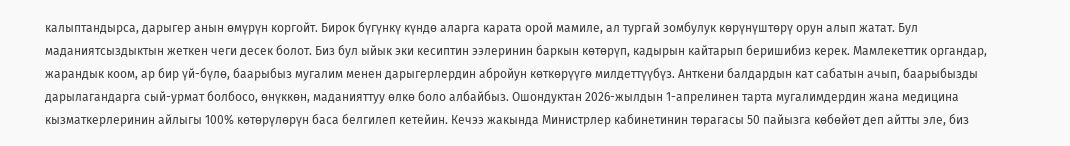калыптандырса, дарыгер анын өмүрүн коргойт. Бирок бүгүнкү күндө аларга карата орой мамиле, ал тургай зомбулук көрүнүштөрү орун алып жатат. Бул маданиятсыздыктын жеткен чеги десек болот. Биз бул ыйык эки кесиптин ээлеринин баркын көтөрүп, кадырын кайтарып беришибиз керек. Мамлекеттик органдар, жарандык коом, ар бир үй-бүлө, баарыбыз мугалим менен дарыгерлердин абройун көткөрүүгө милдеттүүбүз. Анткени балдардын кат сабатын ачып, баарыбызды дарылагандарга сый-урмат болбосо, өнүккөн, маданияттуу өлкө боло албайбыз. Ошондуктан 2026-жылдын 1-апрелинен тарта мугалимдердин жана медицина кызматкерлеринин айлыгы 100% көтөрүлөрүн баса белгилеп кетейин. Кечээ жакында Министрлер кабинетинин төрагасы 50 пайызга көбөйөт деп айтты эле, биз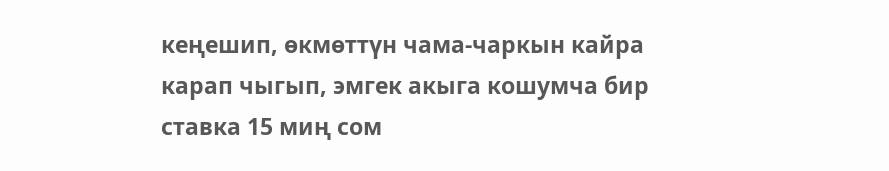кеңешип, өкмөттүн чама-чаркын кайра карап чыгып, эмгек акыга кошумча бир ставка 15 миң сом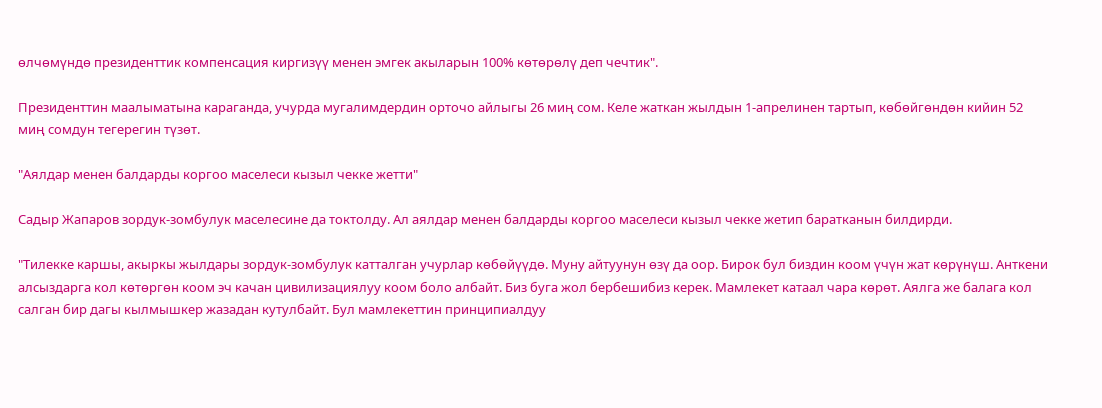өлчөмүндө президенттик компенсация киргизүү менен эмгек акыларын 100% көтөрөлү деп чечтик".

Президенттин маалыматына караганда, учурда мугалимдердин орточо айлыгы 26 миң сом. Келе жаткан жылдын 1-апрелинен тартып, көбөйгөндөн кийин 52 миң сомдун тегерегин түзөт.

"Аялдар менен балдарды коргоо маселеси кызыл чекке жетти"

Садыр Жапаров зордук-зомбулук маселесине да токтолду. Ал аялдар менен балдарды коргоо маселеси кызыл чекке жетип баратканын билдирди.

"Тилекке каршы, акыркы жылдары зордук-зомбулук катталган учурлар көбөйүүдө. Муну айтуунун өзү да оор. Бирок бул биздин коом үчүн жат көрүнүш. Анткени алсыздарга кол көтөргөн коом эч качан цивилизациялуу коом боло албайт. Биз буга жол бербешибиз керек. Мамлекет катаал чара көрөт. Аялга же балага кол салган бир дагы кылмышкер жазадан кутулбайт. Бул мамлекеттин принципиалдуу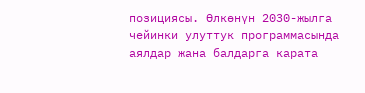позициясы. Өлкөнүн 2030-жылга чейинки улуттук программасында аялдар жана балдарга карата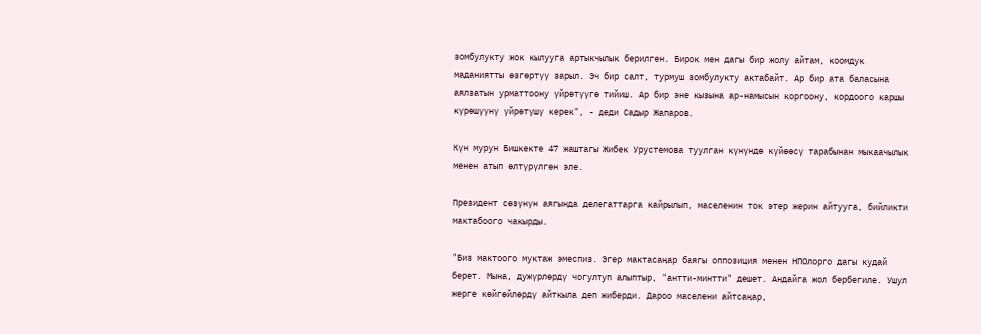зомбулукту жок кылууга артыкчылык берилген. Бирок мен дагы бир жолу айтам, коомдук маданиятты өзгөртүү зарыл. Эч бир салт, турмуш зомбулукту актабайт. Ар бир ата баласына аялзатын урматтоону үйрөтүүгө тийиш. Ар бир эне кызына ар-намысын коргоону, кордоого каршы күрөшүүнү үйрөтүшү керек", - деди Садыр Жапаров.

Күн мурун Бишкекте 47 жаштагы Жибек Урустемова туулган күнүндө күйөөсү тарабынан мыкаачылык менен атып өлтүрүлгөн эле.

Президент сөзүнүн аягында делегаттарга кайрылып, маселенин ток этер жерин айтууга, бийликти мактабоого чакырды.

"Биз мактоого муктаж эмеспиз. Эгер мактасаңар баягы оппозиция менен НПОлорго дагы кудай берет. Мына, дужүрлөрдү чогултуп алыптыр, "антти-минтти" дешет. Андайга жол бербегиле. Ушул жерге көйгөйлөрдү айткыла деп жиберди. Дароо маселени айтсаңар,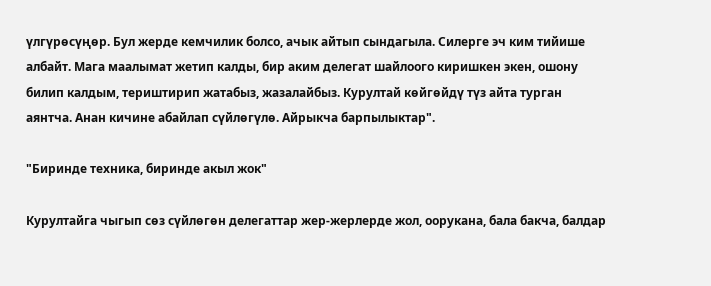үлгүрөсүңөр. Бул жерде кемчилик болсо, ачык айтып сындагыла. Силерге эч ким тийише албайт. Мага маалымат жетип калды, бир аким делегат шайлоого киришкен экен, ошону билип калдым, териштирип жатабыз, жазалайбыз. Курултай көйгөйдү түз айта турган аянтча. Анан кичине абайлап сүйлөгүлө. Айрыкча барпылыктар".

"Биринде техника, биринде акыл жок"

Курултайга чыгып сөз сүйлөгөн делегаттар жер-жерлерде жол, оорукана, бала бакча, балдар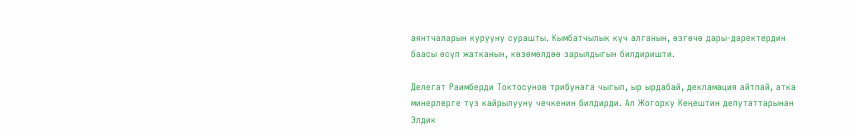аянтчаларын курууну сурашты. Кымбатчылык күч алганын, өзгөчө дары-даректердин баасы өсүп жатканын, көзөмөлдөө зарылдыгын билдиришти.

Делегат Раимберди Токтосунов трибунага чыгып, ыр ырдабай, декламация айтпай, атка минерлерге түз кайрылууну чечкенин билдирди. Ал Жогорку Кеңештин депутаттарынан Элдик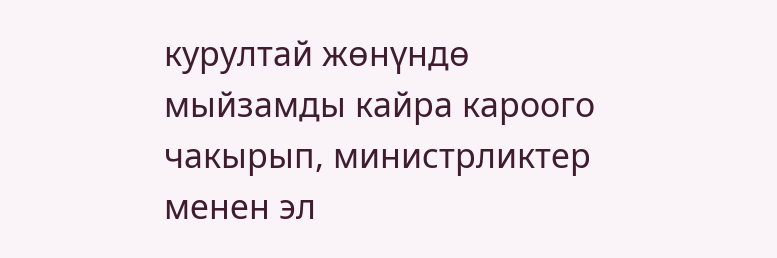курултай жөнүндө мыйзамды кайра кароого чакырып, министрликтер менен эл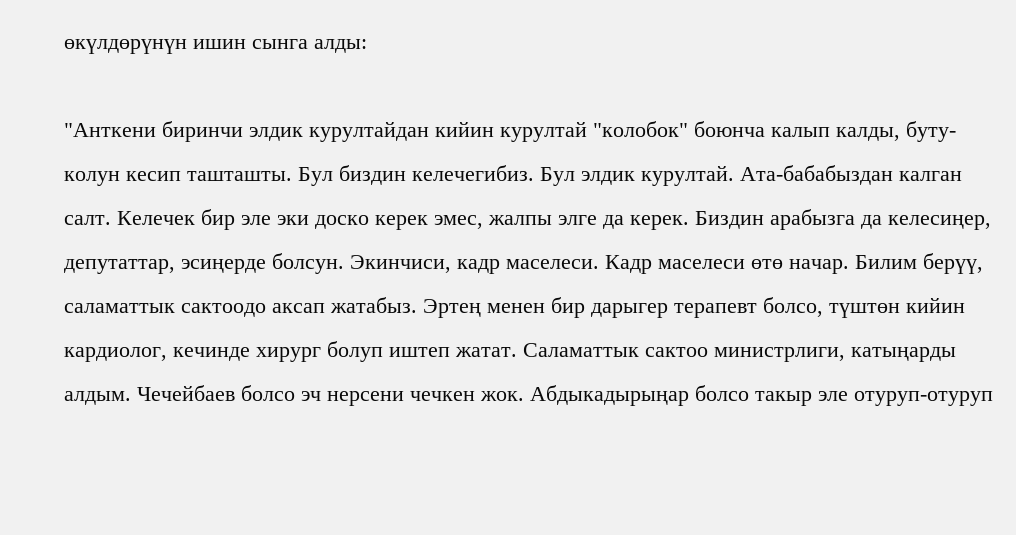өкүлдөрүнүн ишин сынга алды:

"Анткени биринчи элдик курултайдан кийин курултай "колобок" боюнча калып калды, буту-колун кесип ташташты. Бул биздин келечегибиз. Бул элдик курултай. Ата-бабабыздан калган салт. Келечек бир эле эки доско керек эмес, жалпы элге да керек. Биздин арабызга да келесиңер, депутаттар, эсиңерде болсун. Экинчиси, кадр маселеси. Кадр маселеси өтө начар. Билим берүү, саламаттык сактоодо аксап жатабыз. Эртең менен бир дарыгер терапевт болсо, түштөн кийин кардиолог, кечинде хирург болуп иштеп жатат. Саламаттык сактоо министрлиги, катыңарды алдым. Чечейбаев болсо эч нерсени чечкен жок. Абдыкадырыңар болсо такыр эле отуруп-отуруп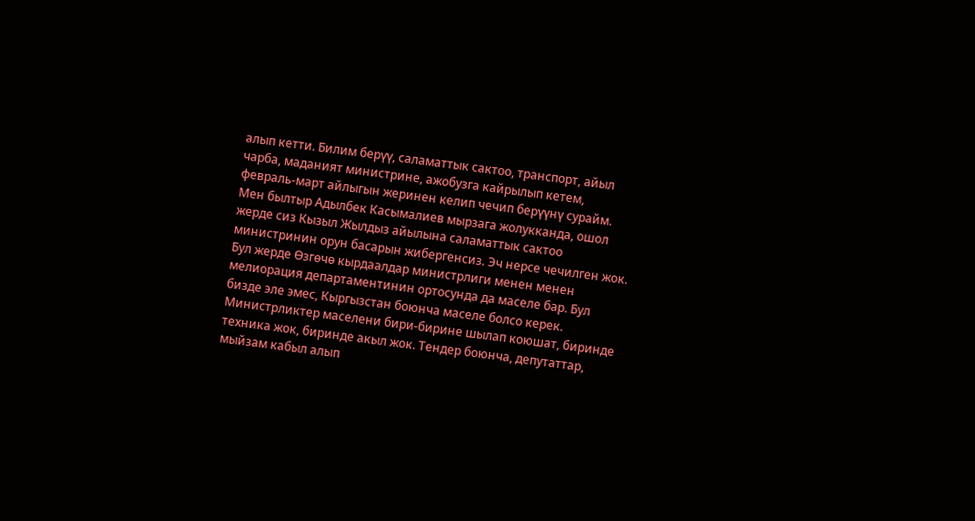алып кетти. Билим берүү, саламаттык сактоо, транспорт, айыл чарба, маданият министрине, ажобузга кайрылып кетем, февраль-март айлыгын жеринен келип чечип берүүнү сурайм. Мен былтыр Адылбек Касымалиев мырзага жолукканда, ошол жерде сиз Кызыл Жылдыз айылына саламаттык сактоо министринин орун басарын жибергенсиз. Эч нерсе чечилген жок. Бул жерде Өзгөчө кырдаалдар министрлиги менен менен мелиорация департаментинин ортосунда да маселе бар. Бул бизде эле эмес, Кыргызстан боюнча маселе болсо керек. Министрликтер маселени бири-бирине шылап коюшат, биринде техника жок, биринде акыл жок. Тендер боюнча, депутаттар, мыйзам кабыл алып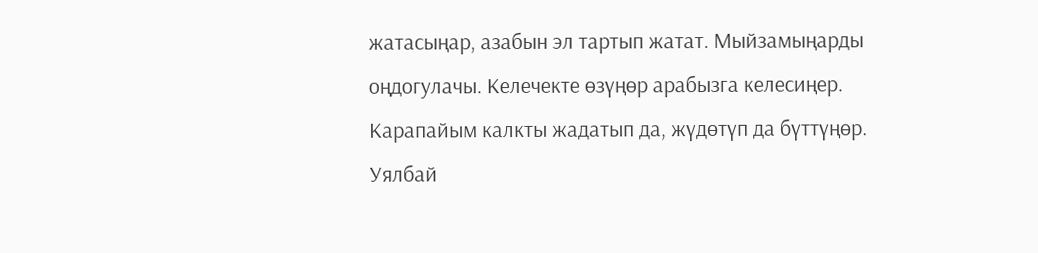жатасыңар, азабын эл тартып жатат. Мыйзамыңарды оңдогулачы. Келечекте өзүңөр арабызга келесиңер. Карапайым калкты жадатып да, жүдөтүп да бүттүңөр. Уялбай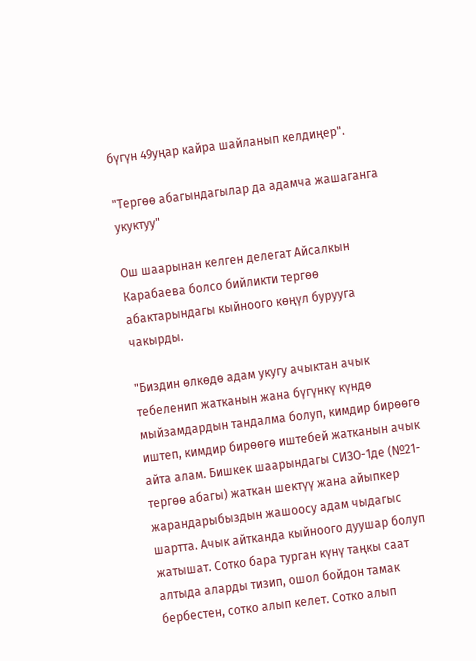бүгүн 49уңар кайра шайланып келдиңер".

"Тергөө абагындагылар да адамча жашаганга укуктуу"

Ош шаарынан келген делегат Айсалкын Карабаева болсо бийликти тергөө абактарындагы кыйноого көңүл бурууга чакырды.

"Биздин өлкөдө адам укугу ачыктан ачык тебеленип жатканын жана бүгүнкү күндө мыйзамдардын тандалма болуп, кимдир бирөөгө иштеп, кимдир бирөөгө иштебей жатканын ачык айта алам. Бишкек шаарындагы СИЗО-1де (№21-тергөө абагы) жаткан шектүү жана айыпкер жарандарыбыздын жашоосу адам чыдагыс шартта. Ачык айтканда кыйноого дуушар болуп жатышат. Сотко бара турган күнү таңкы саат алтыда аларды тизип, ошол бойдон тамак бербестен, сотко алып келет. Сотко алып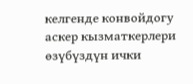келгенде конвойдогу аскер кызматкерлери өзүбүздүн ички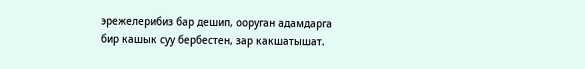эрежелерибиз бар дешип, ооруган адамдарга бир кашык суу бербестен, зар какшатышат.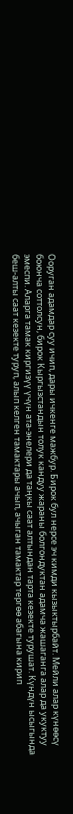Ооруган адамдар суу ичип, дары ичкенге мажбур. Бирок бул нерсе эч кимди кызыктырбайт. Мейли алар күнөөсү боюнча соттолсун, бирок Кыргызстандын толук кандуу жараны болгондуктан адамча жашаганга алар да укуктуу эмеспи. Аларга тамак киргизүү үчүн ата-энелери да таңкы саат алтындан тарта кезекте турушат. Күндүн ысыгында беш-алты саат кезекте туруп, алып келген тамактары ачып, ачыган тамактар тергөө абагына кирип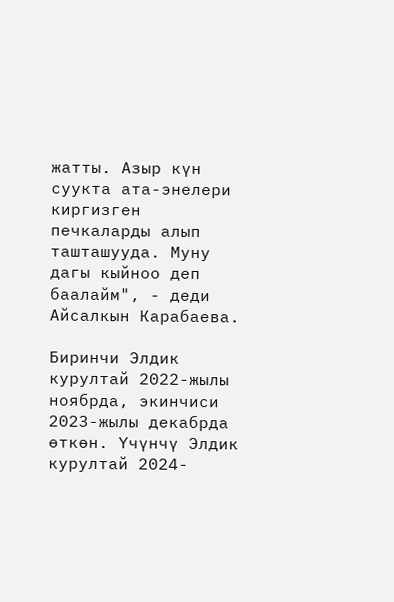жатты. Азыр күн суукта ата-энелери киргизген печкаларды алып ташташууда. Муну дагы кыйноо деп баалайм", - деди Айсалкын Карабаева.

Биринчи Элдик курултай 2022-жылы ноябрда, экинчиси 2023-жылы декабрда өткөн. Үчүнчү Элдик курултай 2024-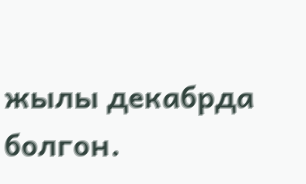жылы декабрда болгон.